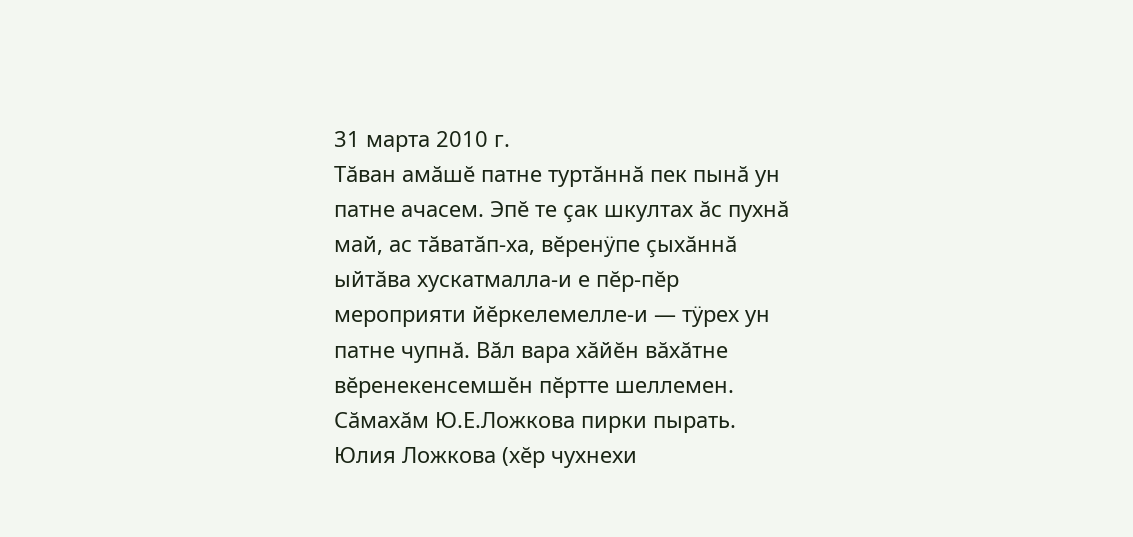31 марта 2010 г.
Тăван амăшĕ патне туртăннă пек пынă ун патне ачасем. Эпĕ те çак шкултах ăс пухнă май, ас тăватăп-ха, вĕренÿпе çыхăннă ыйтăва хускатмалла-и е пĕр-пĕр мероприяти йĕркелемелле-и — тÿрех ун патне чупнă. Вăл вара хăйĕн вăхăтне вĕренекенсемшĕн пĕртте шеллемен. Сăмахăм Ю.Е.Ложкова пирки пырать.
Юлия Ложкова (хĕр чухнехи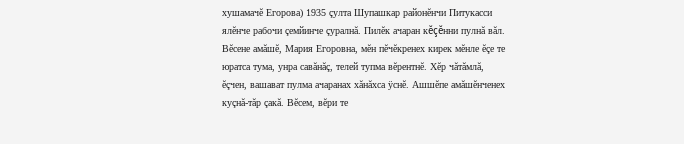хушамачĕ Егорова) 1935 çулта Шупашкар районĕнчи Питукасси ялĕнче рабочи çемйинче çуралнă. Пилĕк ачаран кĕçĕнни пулнă вăл. Вĕсене амăшĕ, Мария Егоровна, мĕн пĕчĕкренех кирек мĕнле ĕçе те юратса тума, унра савăнăç, телей тупма вĕрентнĕ. Хĕр чăтăмлă, ĕçчен, вашават пулма ачаранах хăнăхса ÿснĕ. Ашшĕпе амăшĕнченех куçнă-тăр çакă. Вĕсем, вĕри те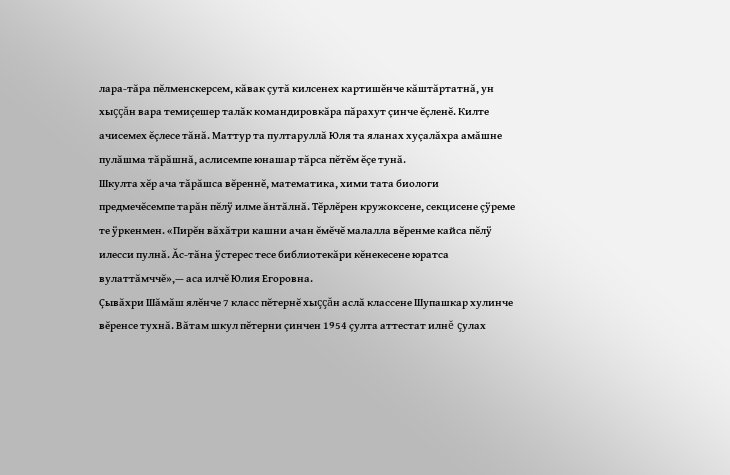лара-тăра пĕлменскерсем, кăвак çутă килсенех картишĕнче кăштăртатнă, ун хыççăн вара темиçешер талăк командировкăра пăрахут çинче ĕçленĕ. Килте ачисемех ĕçлесе тăнă. Маттур та пултаруллă Юля та яланах хуçалăхра амăшне пулăшма тăрăшнă, аслисемпе юнашар тăрса пĕтĕм ĕçе тунă.
Шкулта хĕр ача тăрăшса вĕреннĕ, математика, хими тата биологи предмечĕсемпе тарăн пĕлÿ илме ăнтăлнă. Тĕрлĕрен кружоксене, секцисене çÿреме те ÿркенмен. «Пирĕн вăхăтри кашни ачан ĕмĕчĕ малалла вĕренме кайса пĕлÿ илесси пулнă. Ăс-тăна ÿстерес тесе библиотекăри кĕнекесене юратса вулаттăмччĕ»,— аса илчĕ Юлия Егоровна.
Çывăхри Шăмăш ялĕнче 7 класс пĕтернĕ хыççăн аслă классене Шупашкар хулинче вĕренсе тухнă. Вăтам шкул пĕтерни çинчен 1954 çулта аттестат илнĕ çулах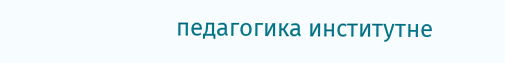педагогика институтне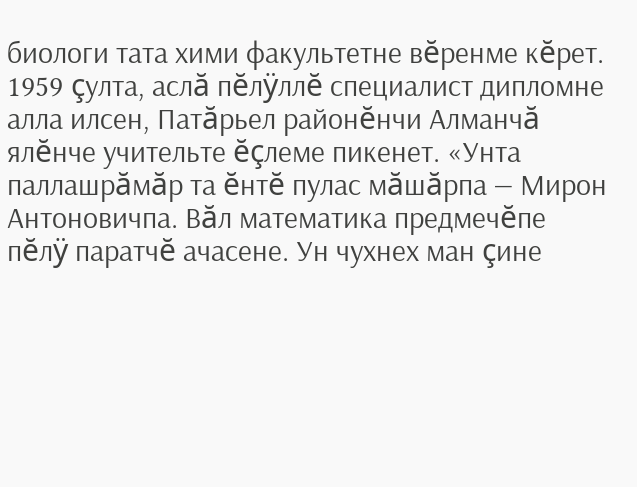биологи тата хими факультетне вĕренме кĕрет.
1959 çулта, аслă пĕлÿллĕ специалист дипломне алла илсен, Патăрьел районĕнчи Алманчă ялĕнче учительте ĕçлеме пикенет. «Унта паллашрăмăр та ĕнтĕ пулас мăшăрпа — Мирон Антоновичпа. Вăл математика предмечĕпе пĕлÿ паратчĕ ачасене. Ун чухнех ман çине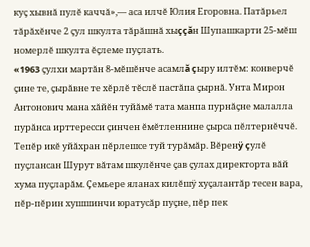куç хывнă пулĕ каччă»,— аса илчĕ Юлия Егоровна. Патăрьел тăрăхĕнче 2 çул шкулта тăрăшнă хыççăн Шупашкарти 25-мĕш номерлĕ шкулта ĕçлеме пуçлать.
«1963 çулхи мартăн 8-мĕшĕнче асамлă çыру илтĕм: конверчĕ çине те, çырăвне те хĕрлĕ тĕслĕ пастăпа çырнă. Унта Мирон Антонович мана хăйĕн туйăмĕ тата манпа пурнăçне малалла пурăнса ирттересси çинчен ĕмĕтленнине çырса пĕлтернĕччĕ. Тепĕр икĕ уйăхран пĕрлешсе туй турăмăр. Вĕренÿ çулĕ пуçлансан Шурут вăтам шкулĕнче çав çулах директорта вăй хума пуçларăм. Çемьере яланах килĕшÿ хуçалантăр тесен вара, пĕр-пĕрин хушшинчи юратусăр пуçне, пĕр пек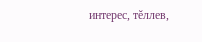интерес, тĕллев,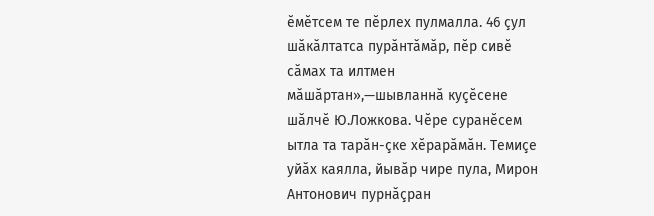ĕмĕтсем те пĕрлех пулмалла. 46 çул шăкăлтатса пурăнтăмăр, пĕр сивĕ сăмах та илтмен мăшăртан»,—шывланнă куçĕсене шăлчĕ Ю.Ложкова. Чĕре суранĕсем ытла та тарăн-çке хĕрарăмăн. Темиçе уйăх каялла, йывăр чире пула, Мирон Антонович пурнăçран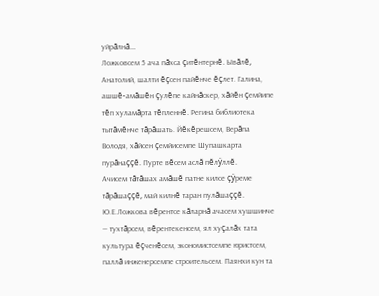уйрăлнă...
Ложковсем 5 ача пăхса çитĕнтернĕ. Ывăлĕ, Анатолий, шалти ĕçсен пайĕнче ĕçлет. Галина, ашшĕ-амăшĕн çулĕпе кайнăскер, хăйĕн çемйипе тĕп хуламăрта тĕпленнĕ. Регина библиотека тытăмĕнче тăрăшать. Йĕкĕрешсем, Верăпа Володя, хăйсен çемйисемпе Шупашкарта пурăнаççĕ. Пурте вĕсем аслă пĕлÿллĕ.
Ачисем тăтăшах амăшĕ патне килсе çÿреме тăрăшаççĕ, май килнĕ таран пулăшаççĕ.
Ю.Е.Ложкова вĕрентсе кăларнă ачасем хушшинче — тухтăрсем, вĕрентекенсем, ял хуçалăх тата культура ĕçченĕсем, экономистсемпе юристсем, паллă инженерсемпе строительсем. Паянхи кун та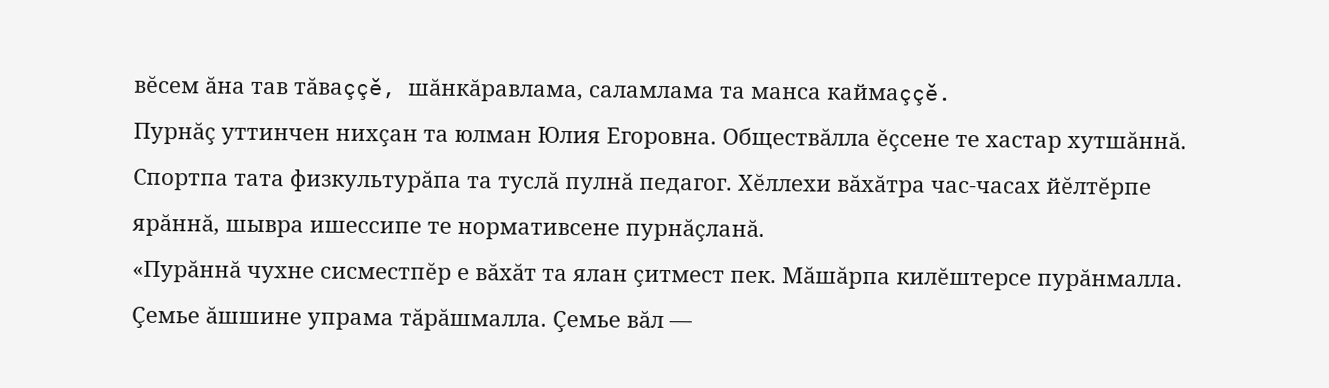вĕсем ăна тав тăваççĕ, шăнкăравлама, саламлама та манса каймаççĕ.
Пурнăç уттинчен нихçан та юлман Юлия Егоровна. Обществăлла ĕçсене те хастар хутшăннă. Спортпа тата физкультурăпа та туслă пулнă педагог. Хĕллехи вăхăтра час-часах йĕлтĕрпе ярăннă, шывра ишессипе те нормативсене пурнăçланă.
«Пурăннă чухне сисместпĕр е вăхăт та ялан çитмест пек. Мăшăрпа килĕштерсе пурăнмалла. Çемье ăшшине упрама тăрăшмалла. Çемье вăл —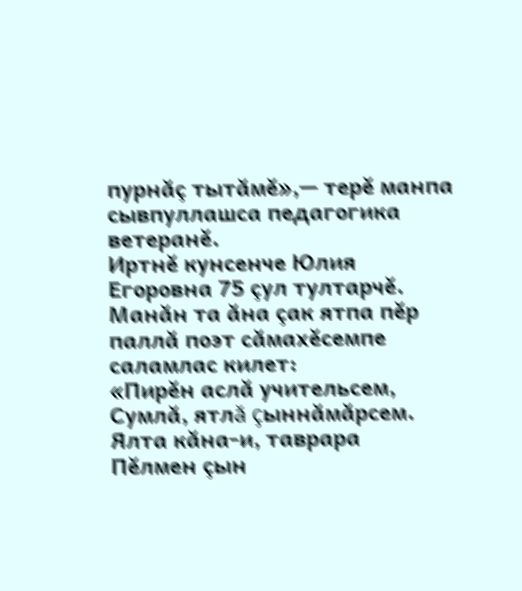пурнăç тытăмĕ»,— терĕ манпа сывпуллашса педагогика ветеранĕ.
Иртнĕ кунсенче Юлия Егоровна 75 çул тултарчĕ. Манăн та ăна çак ятпа пĕр паллă поэт сăмахĕсемпе саламлас килет:
«Пирĕн аслă учительсем,
Сумлă, ятлă çыннăмăрсем.
Ялта кăна-и, таврара
Пĕлмен çын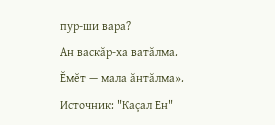пур-ши вара?
Ан васкăр-ха ватăлма.
Ĕмĕт — мала ăнтăлма».
Источник: "Каçал Ен"